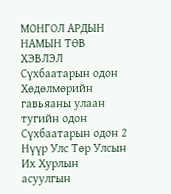МОНГОЛ АРДЫН НАМЫН ТӨВ ХЭВЛЭЛ
Сүхбаатарын одон Хөдөлмөрийн гавьяаны улаан тугийн одон Сүхбаатарын одон 2
Нүүр Улс Төр Улсын Их Хурлын асуулгын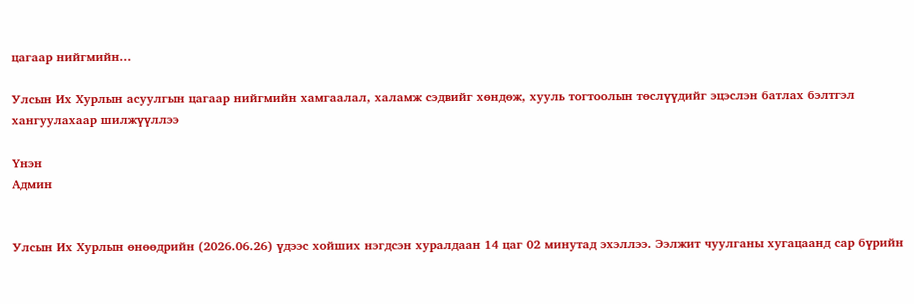цагаар нийгмийн...

Улсын Их Хурлын асуулгын цагаар нийгмийн хамгаалал, халамж сэдвийг хөндөж, хууль тогтоолын төслүүдийг эцэслэн батлах бэлтгэл хангуулахаар шилжүүллээ

Үнэн
Админ


Улсын Их Хурлын өнөөдрийн (2026.06.26) үдээс хойших нэгдсэн хуралдаан 14 цаг 02 минутад эхэллээ. Ээлжит чуулганы хугацаанд сар бүрийн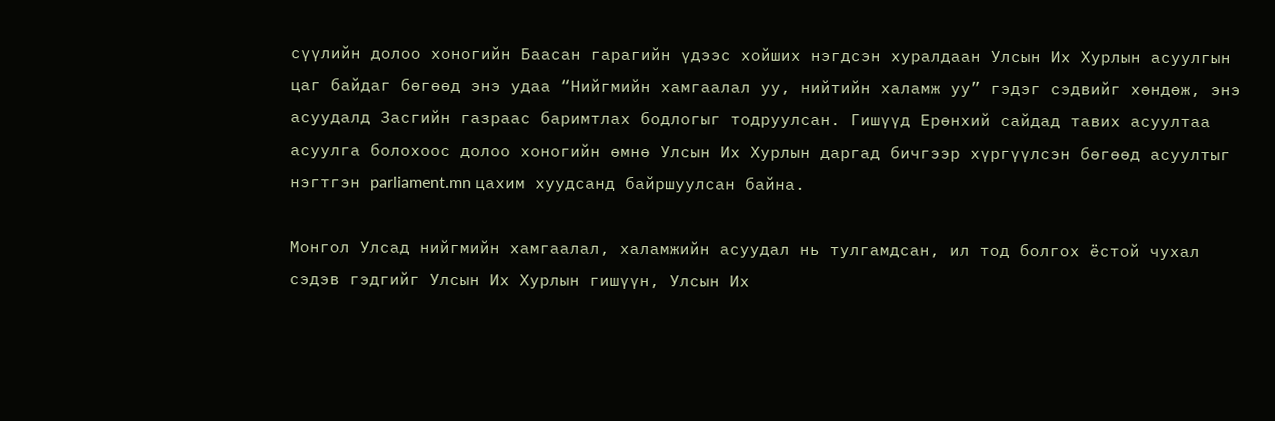сүүлийн долоо хоногийн Баасан гарагийн үдээс хойших нэгдсэн хуралдаан Улсын Их Хурлын асуулгын цаг байдаг бөгөөд энэ удаа “Нийгмийн хамгаалал уу, нийтийн халамж уу” гэдэг сэдвийг хөндөж, энэ асуудалд Засгийн газраас баримтлах бодлогыг тодруулсан. Гишүүд Ерөнхий сайдад тавих асуултаа асуулга болохоос долоо хоногийн өмнө Улсын Их Хурлын даргад бичгээр хүргүүлсэн бөгөөд асуултыг нэгтгэн parliament.mn цахим хуудсанд байршуулсан байна.

Монгол Улсад нийгмийн хамгаалал, халамжийн асуудал нь тулгамдсан, ил тод болгох ёстой чухал сэдэв гэдгийг Улсын Их Хурлын гишүүн, Улсын Их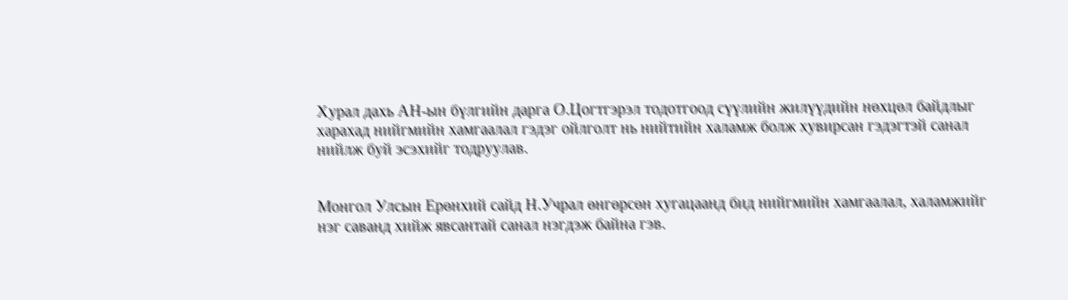Хурал дахь АН-ын бүлгийн дарга О.Цогтгэрэл тодотгоод сүүлийн жилүүдийн нөхцөл байдлыг харахад нийгмийн хамгаалал гэдэг ойлголт нь нийтийн халамж болж хувирсан гэдэгтэй санал нийлж буй эсэхийг тодруулав.


Монгол Улсын Ерөнхий сайд Н.Учрал өнгөрсөн хугацаанд бид нийгмийн хамгаалал, халамжийг нэг саванд хийж явсантай санал нэгдэж байна гэв.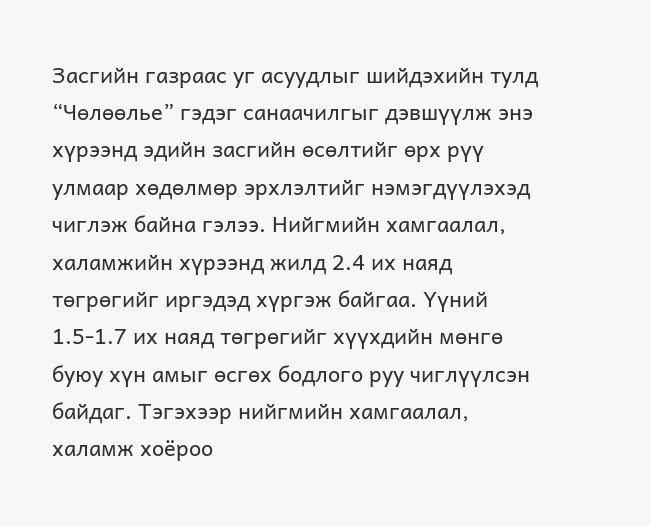Засгийн газраас уг асуудлыг шийдэхийн тулд “Чөлөөлье” гэдэг санаачилгыг дэвшүүлж энэ хүрээнд эдийн засгийн өсөлтийг өрх рүү улмаар хөдөлмөр эрхлэлтийг нэмэгдүүлэхэд чиглэж байна гэлээ. Нийгмийн хамгаалал, халамжийн хүрээнд жилд 2.4 их наяд төгрөгийг иргэдэд хүргэж байгаа. Үүний 1.5-1.7 их наяд төгрөгийг хүүхдийн мөнгө буюу хүн амыг өсгөх бодлого руу чиглүүлсэн байдаг. Тэгэхээр нийгмийн хамгаалал, халамж хоёроо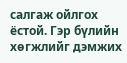салгаж ойлгох ёстой. Гэр бүлийн хөгжлийг дэмжих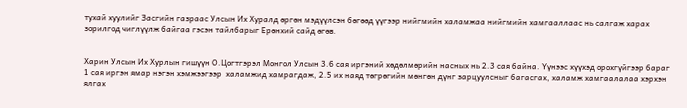тухай хуулийг Засгийн газраас Улсын Их Хуралд өргөн мэдүүлсэн бөгөөд үүгээр нийгмийн халамжаа нийгмийн хамгааллаас нь салгаж харах зорилгод чиглүүлж байгаа гэсэн тайлбарыг Ерөнхий сайд өгөв.


Харин Улсын Их Хурлын гишүүн О.Цогтгэрэл Монгол Улсын 3.6 сая иргэний хөдөлмөрийн насных нь 2.3 сая байна. Үүнээс хүүхэд орохгүйгээр бараг 1 сая иргэн ямар нэгэн хэмжээгээр  халамжид хамрагдаж, 2.5 их наяд төгрөгийн мөнгөн дүнг зарцуулсныг багасгах, халамж хамгаалалаа хэрхэн ялгах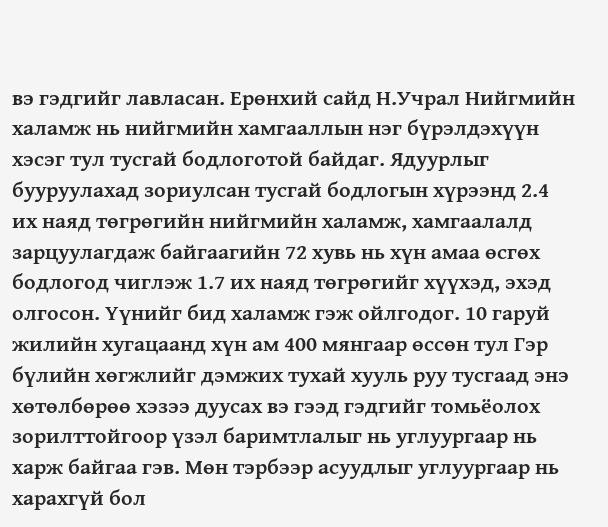вэ гэдгийг лавласан. Ерөнхий сайд Н.Учрал Нийгмийн халамж нь нийгмийн хамгааллын нэг бүрэлдэхүүн хэсэг тул тусгай бодлоготой байдаг. Ядуурлыг бууруулахад зориулсан тусгай бодлогын хүрээнд 2.4 их наяд төгрөгийн нийгмийн халамж, хамгаалалд зарцуулагдаж байгаагийн 72 хувь нь хүн амаа өсгөх бодлогод чиглэж 1.7 их наяд төгрөгийг хүүхэд, эхэд олгосон. Үүнийг бид халамж гэж ойлгодог. 10 гаруй жилийн хугацаанд хүн ам 400 мянгаар өссөн тул Гэр бүлийн хөгжлийг дэмжих тухай хууль руу тусгаад энэ хөтөлбөрөө хэзээ дуусах вэ гээд гэдгийг томьёолох зорилттойгоор үзэл баримтлалыг нь углуургаар нь харж байгаа гэв. Мөн тэрбээр асуудлыг углуургаар нь харахгүй бол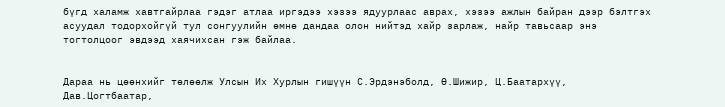бүгд халамж хавтгайрлаа гэдэг атлаа иргэдээ хэзээ ядуурлаас аврах, хэзээ ажлын байран дээр бэлтгэх асуудал тодорхойгүй тул сонгуулийн өмнө дандаа олон нийтэд хайр зарлаж, найр тавьсаар энэ тогтолцоог эвдээд хаячихсан гэж байлаа.


Дараа нь цөөнхийг төлөөлж Улсын Их Хурлын гишүүн С.Эрдэнэболд, Ө.Шижир, Ц.Баатархүү, Дав.Цогтбаатар,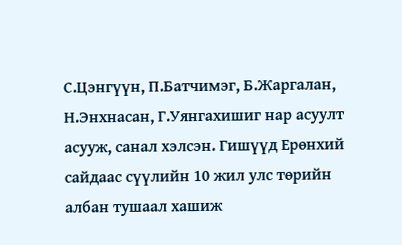С.Цэнгүүн, П.Батчимэг, Б.Жаргалан, Н.Энхнасан, Г.Уянгахишиг нар асуулт асууж, санал хэлсэн. Гишүүд Ерөнхий сайдаас сүүлийн 10 жил улс төрийн албан тушаал хашиж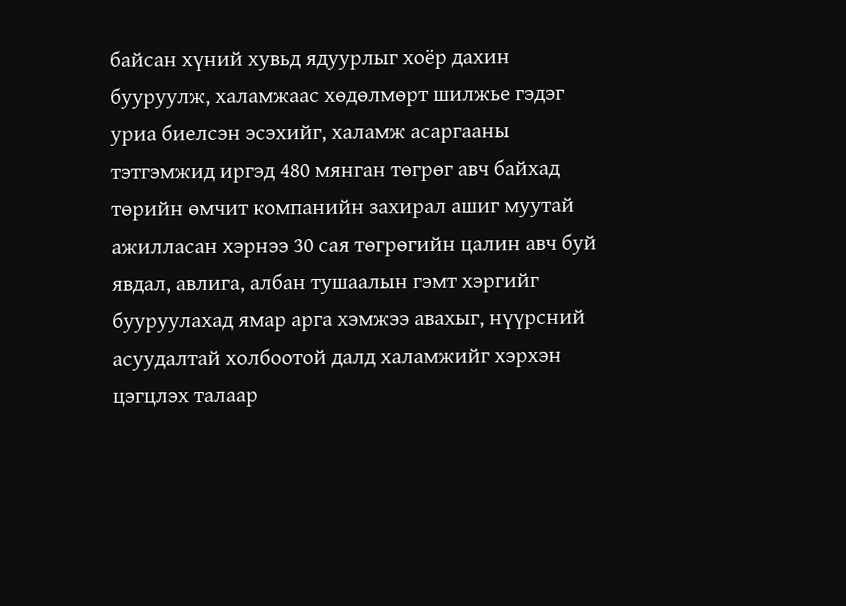байсан хүний хувьд ядуурлыг хоёр дахин бууруулж, халамжаас хөдөлмөрт шилжье гэдэг уриа биелсэн эсэхийг, халамж асаргааны тэтгэмжид иргэд 480 мянган төгрөг авч байхад төрийн өмчит компанийн захирал ашиг муутай ажилласан хэрнээ 30 сая төгрөгийн цалин авч буй явдал, авлига, албан тушаалын гэмт хэргийг бууруулахад ямар арга хэмжээ авахыг, нүүрсний асуудалтай холбоотой далд халамжийг хэрхэн цэгцлэх талаар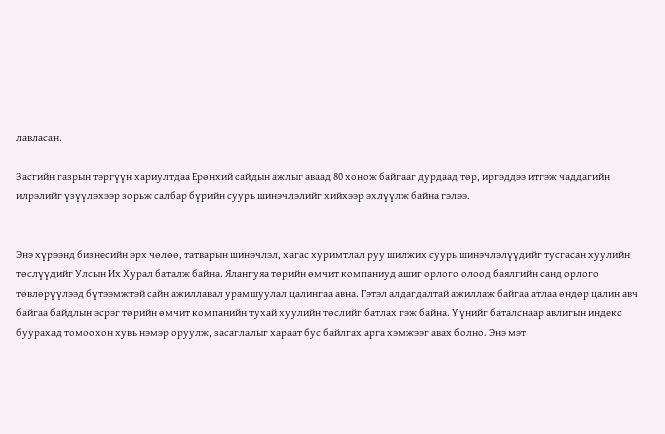лавласан.

Засгийн газрын тэргүүн хариултдаа Ерөнхий сайдын ажлыг аваад 80 хонож байгааг дурдаад төр, иргэддээ итгэж чаддагийн илрэлийг үзүүлэхээр зорьж салбар бүрийн суурь шинэчлэлийг хийхээр эхлүүлж байна гэлээ.


Энэ хүрээнд бизнесийн эрх чөлөө, татварын шинэчлэл, хагас хуримтлал руу шилжих суурь шинэчлэлүүдийг тусгасан хуулийн төслүүдийг Улсын Их Хурал баталж байна. Ялангуяа төрийн өмчит компаниуд ашиг орлого олоод баялгийн санд орлого төвлөрүүлээд бүтээмжтэй сайн ажиллавал урамшуулал цалингаа авна. Гэтэл алдагдалтай ажиллаж байгаа атлаа өндөр цалин авч байгаа байдлын эсрэг төрийн өмчит компанийн тухай хуулийн төслийг батлах гэж байна. Үүнийг баталснаар авлигын индекс буурахад томоохон хувь нэмэр оруулж, засаглалыг хараат бус байлгах арга хэмжээг авах болно. Энэ мэт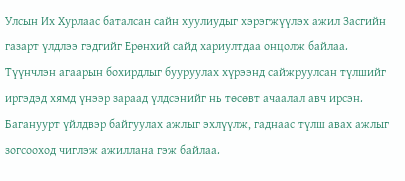Улсын Их Хурлаас баталсан сайн хуулиудыг хэрэгжүүлэх ажил Засгийн газарт үлдлээ гэдгийг Ерөнхий сайд хариултдаа онцолж байлаа. Түүнчлэн агаарын бохирдлыг бууруулах хүрээнд сайжруулсан түлшийг иргэдэд хямд үнээр зараад үлдсэнийг нь төсөвт ачаалал авч ирсэн. Багануурт үйлдвэр байгуулах ажлыг эхлүүлж, гаднаас түлш авах ажлыг зогсооход чиглэж ажиллана гэж байлаа.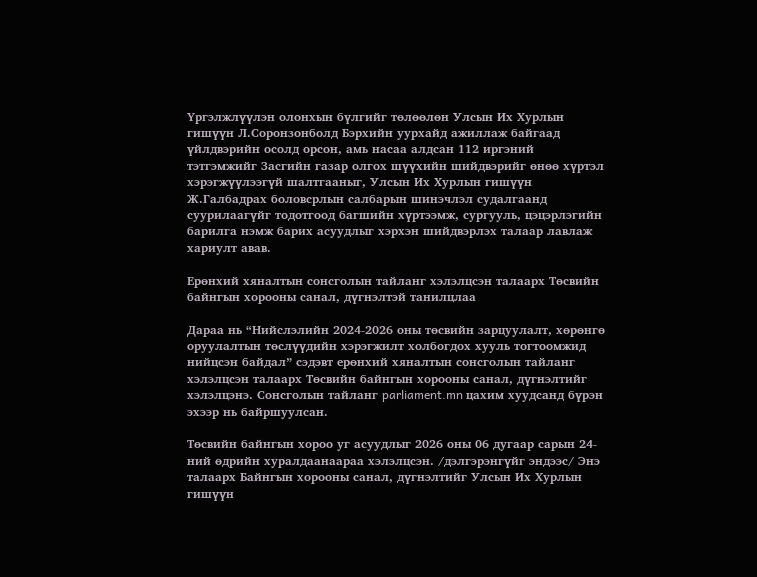Үргэлжлүүлэн олонхын бүлгийг төлөөлөн Улсын Их Хурлын гишүүн Л.Соронзонболд Бэрхийн уурхайд ажиллаж байгаад үйлдвэрийн осолд орсон, амь насаа алдсан 112 иргэний тэтгэмжийг Засгийн газар олгох шүүхийн шийдвэрийг өнөө хүртэл хэрэгжүүлээгүй шалтгааныг, Улсын Их Хурлын гишүүн Ж.Галбадрах боловсрлын салбарын шинэчлэл судалгаанд суурилаагүйг тодотгоод багшийн хүртээмж, сургууль, цэцэрлэгийн барилга нэмж барих асуудлыг хэрхэн шийдвэрлэх талаар лавлаж хариулт авав.

Ерөнхий хяналтын сонсголын тайланг хэлэлцсэн талаарх Төсвийн байнгын хорооны санал, дүгнэлтэй танилцлаа

Дараа нь “Нийслэлийн 2024-2026 оны төсвийн зарцуулалт, хөрөнгө оруулалтын төслүүдийн хэрэгжилт холбогдох хууль тогтоомжид нийцсэн байдал” сэдэвт ерөнхий хяналтын сонсголын тайланг хэлэлцсэн талаарх Төсвийн байнгын хорооны санал, дүгнэлтийг хэлэлцэнэ. Сонсголын тайланг parliament.mn цахим хуудсанд бүрэн эхээр нь байршуулсан.

Төсвийн байнгын хороо уг асуудлыг 2026 оны 06 дугаар сарын 24-ний өдрийн хуралдаанаараа хэлэлцсэн. /дэлгэрэнгүйг эндээс/ Энэ талаарх Байнгын хорооны санал, дүгнэлтийг Улсын Их Хурлын гишүүн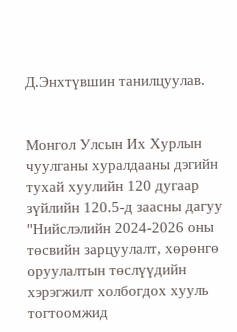Д.Энхтүвшин танилцуулав.


Монгол Улсын Их Хурлын чуулганы хуралдааны дэгийн тухай хуулийн 120 дугаар зүйлийн 120.5-д заасны дагуу "Нийслэлийн 2024-2026 оны төсвийн зарцуулалт, хөрөнгө оруулалтын төслүүдийн хэрэгжилт холбогдох хууль тогтоомжид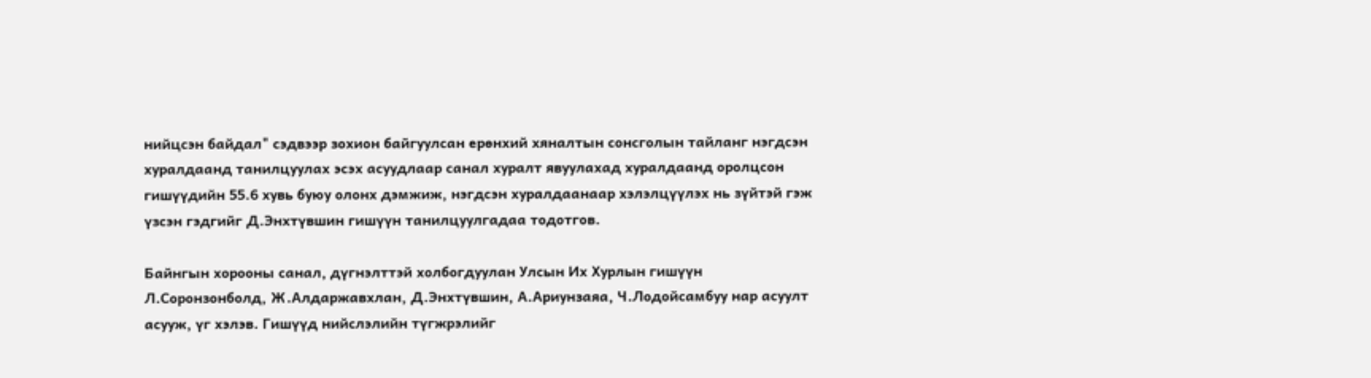нийцсэн байдал" сэдвээр зохион байгуулсан ерөнхий хяналтын сонсголын тайланг нэгдсэн хуралдаанд танилцуулах эсэх асуудлаар санал хуралт явуулахад хуралдаанд оролцсон гишүүдийн 55.6 хувь буюу олонх дэмжиж, нэгдсэн хуралдаанаар хэлэлцүүлэх нь зүйтэй гэж үзсэн гэдгийг Д.Энхтүвшин гишүүн танилцуулгадаа тодотгов.

Байнгын хорооны санал, дүгнэлттэй холбогдуулан Улсын Их Хурлын гишүүн Л.Соронзонболд, Ж.Алдаржавхлан, Д.Энхтүвшин, А.Ариунзаяа, Ч.Лодойсамбуу нар асуулт асууж, үг хэлэв. Гишүүд нийслэлийн түгжрэлийг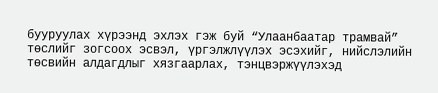бууруулах хүрээнд эхлэх гэж буй “Улаанбаатар трамвай” төслийг зогсоох эсвэл, үргэлжлүүлэх эсэхийг, нийслэлийн төсвийн алдагдлыг хязгаарлах, тэнцвэржүүлэхэд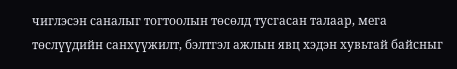чиглэсэн саналыг тогтоолын төсөлд тусгасан талаар, мега төслүүдийн санхүүжилт, бэлтгэл ажлын явц хэдэн хувьтай байсныг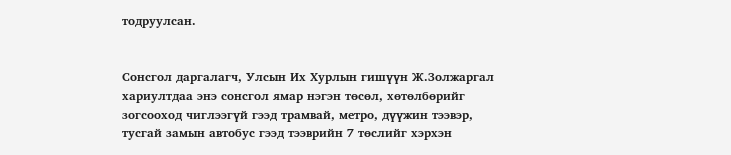тодруулсан.


Сонсгол даргалагч, Улсын Их Хурлын гишүүн Ж.Золжаргал хариултдаа энэ сонсгол ямар нэгэн төсөл, хөтөлбөрийг зогсооход чиглээгүй гээд трамвай, метро, дүүжин тээвэр, тусгай замын автобус гээд тээврийн 7 төслийг хэрхэн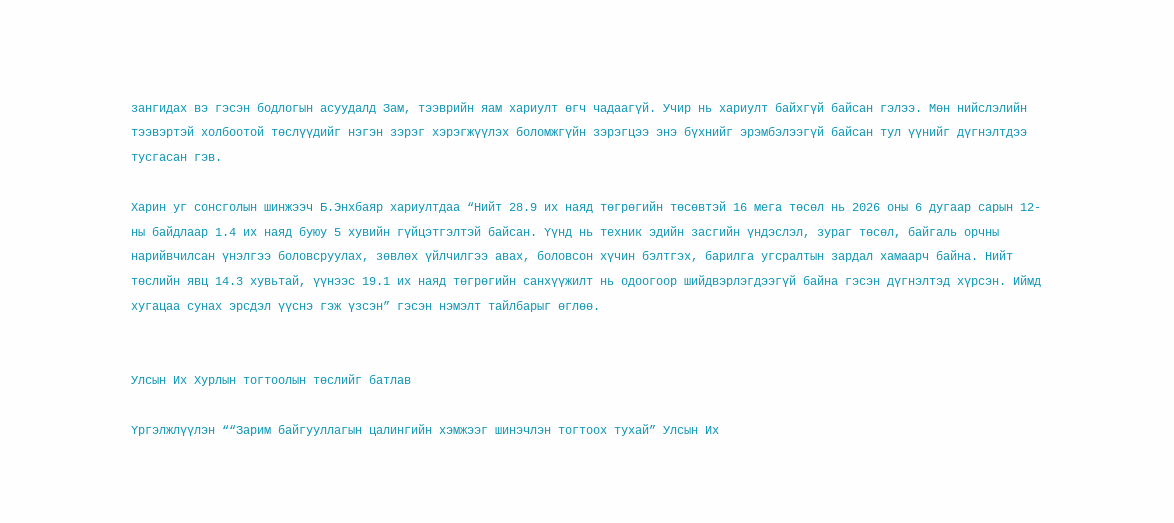зангидах вэ гэсэн бодлогын асуудалд Зам, тээврийн яам хариулт өгч чадаагүй. Учир нь хариулт байхгүй байсан гэлээ. Мөн нийслэлийн тээвэртэй холбоотой төслүүдийг нэгэн зэрэг хэрэгжүүлэх боломжгүйн зэрэгцээ энэ бүхнийг эрэмбэлээгүй байсан тул үүнийг дүгнэлтдээ тусгасан гэв.

Харин уг сонсголын шинжээч Б.Энхбаяр хариултдаа “Нийт 28.9 их наяд төгрөгийн төсөвтэй 16 мега төсөл нь 2026 оны 6 дугаар сарын 12-ны байдлаар 1.4 их наяд буюу 5 хувийн гүйцэтгэлтэй байсан. Үүнд нь техник эдийн засгийн үндэслэл, зураг төсөл, байгаль орчны нарийвчилсан үнэлгээ боловсруулах, зөвлөх үйлчилгээ авах, боловсон хүчин бэлтгэх, барилга угсралтын зардал хамаарч байна. Нийт төслийн явц 14.3 хувьтай, үүнээс 19.1 их наяд төгрөгийн санхүүжилт нь одоогоор шийдвэрлэгдээгүй байна гэсэн дүгнэлтэд хүрсэн. Иймд хугацаа сунах эрсдэл үүснэ гэж үзсэн” гэсэн нэмэлт тайлбарыг өглөө.


Улсын Их Хурлын тогтоолын төслийг батлав

Үргэлжлүүлэн ““Зарим байгууллагын цалингийн хэмжээг шинэчлэн тогтоох тухай” Улсын Их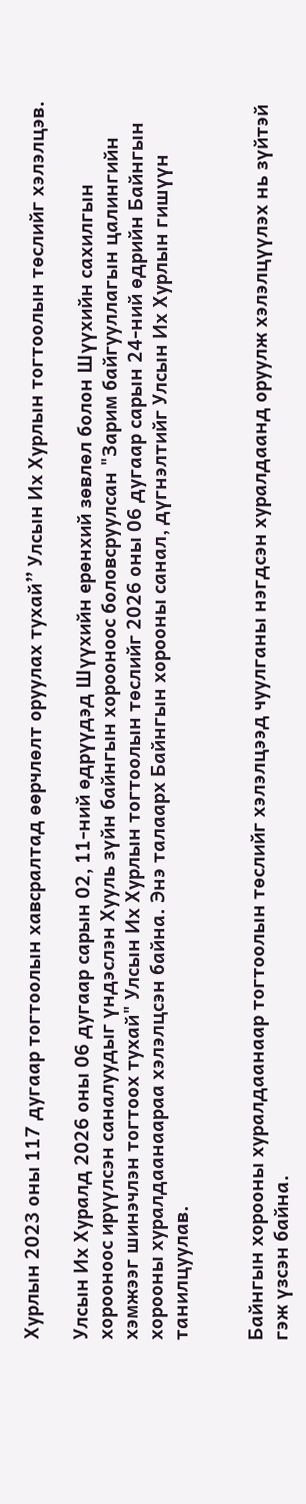Хурлын 2023 оны 117 дугаар тогтоолын хавсралтад өөрчлөлт оруулах тухай” Улсын Их Хурлын тогтоолын төслийг хэлэлцэв.

Улсын Их Хуралд 2026 оны 06 дугаар сарын 02, 11-ний өдрүүдэд Шүүхийн ерөнхий зөвлөл болон Шүүхийн сахилгын хорооноос ирүүлсэн саналуудыг үндэслэн Хууль зүйн байнгын хорооноос боловсруулсан "Зарим байгууллагын цалингийн хэмжээг шинэчлэн тогтоох тухай" Улсын Их Хурлын тогтоолын төслийг 2026 оны 06 дугаар сарын 24-ний өдрийн Байнгын хорооны хуралдаанаараа хэлэлцсэн байна. Энэ талаарх Байнгын хорооны санал, дүгнэлтийг Улсын Их Хурлын гишүүн танилцуулав.


Байнгын хорооны хуралдаанаар тогтоолын төслийг хэлэлцээд чуулганы нэгдсэн хуралдаанд оруулж хэлэлцүүлэх нь зүйтэй гэж үзсэн байна.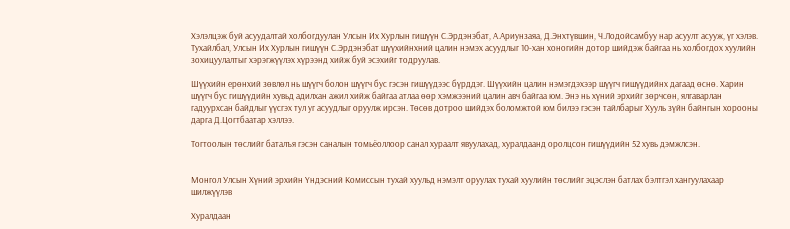Хэлэлцэж буй асуудалтай холбогдуулан Улсын Их Хурлын гишүүн С.Эрдэнэбат, А.Ариунзаяа, Д.Энхтүвшин, Ч.Лодойсамбуу нар асуулт асууж, үг хэлэв. Тухайлбал, Улсын Их Хурлын гишүүн С.Эрдэнэбат шүүхийнхний цалин нэмэх асуудлыг 10-хан хоногийн дотор шийдэж байгаа нь холбогдох хуулийн зохицуулалтыг хэрэгжүүлэх хүрээнд хийж буй эсэхийг тодруулав.

Шүүхийн ерөнхий зөвлөл нь шүүгч болон шүүгч бус гэсэн гишүүдээс бүрддэг. Шүүхийн цалин нэмэгдэхээр шүүгч гишүүдийнх дагаад өснө. Харин шүүгч бус гишүүдийн хувьд адилхан ажил хийж байгаа атлаа өөр хэмжээний цалин авч байгаа юм. Энэ нь хүний эрхийг зөрчсөн, ялгаварлан гадуурхсан байдлыг үүсгэх тул уг асуудлыг оруулж ирсэн. Төсөв дотроо шийдэх боломжтой юм билээ гэсэн тайлбарыг Хууль зүйн байнгын хорооны дарга Д.Цогтбаатар хэллээ.

Тогтоолын төслийг баталъя гэсэн саналын томьёоллоор санал хураалт явуулахад, хуралдаанд оролцсон гишүүдийн 52 хувь дэмжлсэн.


Монгол Улсын Хүний эрхийн Үндэсний Комиссын тухай хуульд нэмэлт оруулах тухай хуулийн төслийг эцэслэн батлах бэлтгэл хангуулахаар шилжүүлэв

Хуралдаан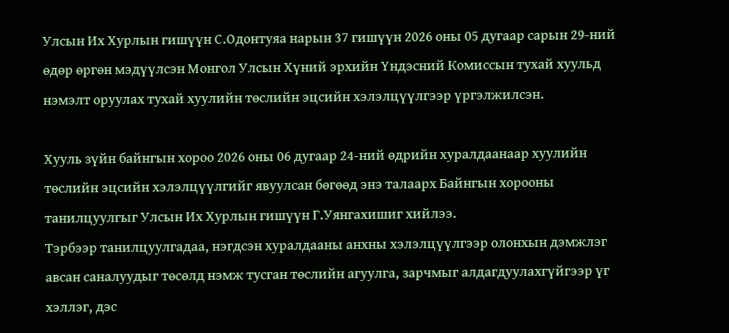Улсын Их Хурлын гишүүн С.Одонтуяа нарын 37 гишүүн 2026 оны 05 дугаар сарын 29-ний өдөр өргөн мэдүүлсэн Монгол Улсын Хүний эрхийн Үндэсний Комиссын тухай хуульд нэмэлт оруулах тухай хуулийн төслийн эцсийн хэлэлцүүлгээр үргэлжилсэн.

Хууль зүйн байнгын хороо 2026 оны 06 дугаар 24-ний өдрийн хуралдаанаар хуулийн төслийн эцсийн хэлэлцүүлгийг явуулсан бөгөөд энэ талаарх Байнгын хорооны танилцуулгыг Улсын Их Хурлын гишүүн Г.Уянгахишиг хийлээ.
Тэрбээр танилцуулгадаа, нэгдсэн хуралдааны анхны хэлэлцүүлгээр олонхын дэмжлэг авсан саналуудыг төсөлд нэмж тусган төслийн агуулга, зарчмыг алдагдуулахгүйгээр үг хэллэг, дэс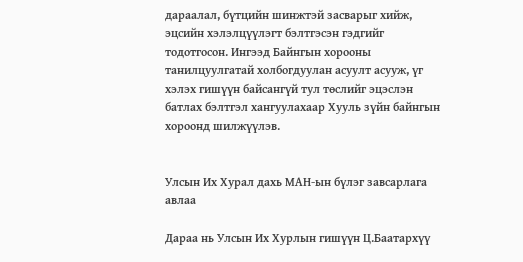дараалал, бүтцийн шинжтэй засварыг хийж, эцсийн хэлэлцүүлэгт бэлтгэсэн гэдгийг тодотгосон. Ингээд Байнгын хорооны танилцуулгатай холбогдуулан асуулт асууж, үг хэлэх гишүүн байсангүй тул төслийг эцэслэн батлах бэлтгэл хангуулахаар Хууль зүйн байнгын хороонд шилжүүлэв.


Улсын Их Хурал дахь МАН-ын бүлэг завсарлага авлаа

Дараа нь Улсын Их Хурлын гишүүн Ц.Баатархүү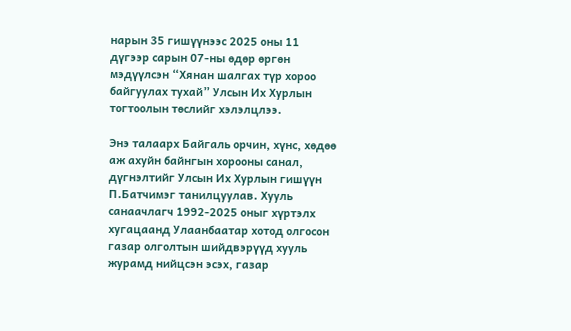нарын 35 гишүүнээс 2025 оны 11 дүгээр сарын 07-ны өдөр өргөн мэдүүлсэн “Хянан шалгах түр хороо байгуулах тухай” Улсын Их Хурлын тогтоолын төслийг хэлэлцлээ.

Энэ талаарх Байгаль орчин, хүнс, хөдөө аж ахуйн байнгын хорооны санал, дүгнэлтийг Улсын Их Хурлын гишүүн П.Батчимэг танилцуулав. Хууль санаачлагч 1992-2025 оныг хүртэлх хугацаанд Улаанбаатар хотод олгосон газар олголтын шийдвэрүүд хууль журамд нийцсэн эсэх, газар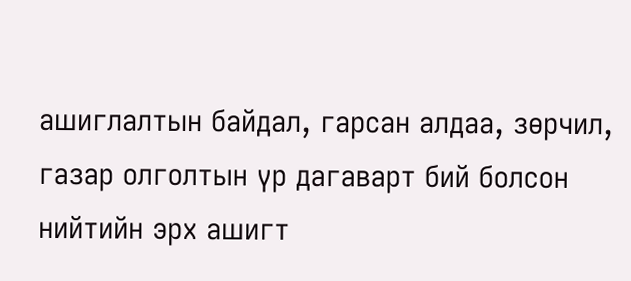ашиглалтын байдал, гарсан алдаа, зөрчил, газар олголтын үр дагаварт бий болсон нийтийн эрх ашигт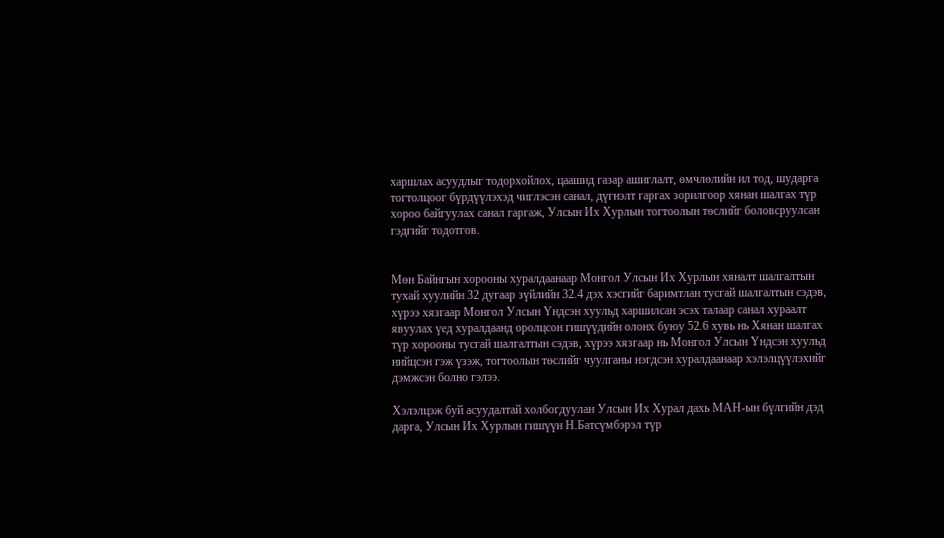харшлах асуудлыг тодорхойлох, цаашид газар ашиглалт, өмчлөлийн ил тод, шударга тогтолцоог бүрдүүлэхэд чиглэсэн санал, дүгнэлт гаргах зорилгоор хянан шалгах түр хороо байгуулах санал гаргаж, Улсын Их Хурлын тогтоолын төслийг боловсруулсан гэдгийг тодотгов.


Мөн Байнгын хорооны хуралдаанаар Монгол Улсын Их Хурлын хяналт шалгалтын тухай хуулийн 32 дугаар зүйлийн 32.4 дэх хэсгийг баримтлан тусгай шалгалтын сэдэв, хүрээ хязгаар Монгол Улсын Үндсэн хуульд харшилсан эсэх талаар санал хураалт явуулах үед хуралдаанд оролцсон гишүүдийн олонх буюу 52.6 хувь нь Хянан шалгах түр хорооны тусгай шалгалтын сэдэв, хүрээ хязгаар нь Монгол Улсын Үндсэн хуульд нийцсэн гэж үзэж, тогтоолын төслийг чуулганы нэгдсэн хуралдаанаар хэлэлцүүлэхийг дэмжсэн болно гэлээ.

Хэлэлцэж буй асуудалтай холбогдуулан Улсын Их Хурал дахь МАН-ын бүлгийн дэд дарга, Улсын Их Хурлын гишүүн Н.Батсүмбэрэл түр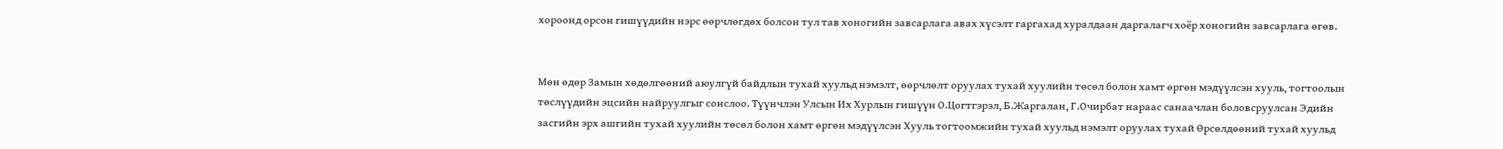хороонд орсон гишүүдийн нэрс өөрчлөгдөх болсон тул тав хоногийн завсарлага авах хүсэлт гаргахад хуралдаан даргалагч хоёр хоногийн завсарлага өгөв.


Мөн өдөр Замын хөдөлгөөний аюулгүй байдлын тухай хуульд нэмэлт, өөрчлөлт оруулах тухай хуулийн төсөл болон хамт өргөн мэдүүлсэн хууль, тогтоолын төслүүдийн эцсийн найруулгыг сонслоо. Түүнчлэн Улсын Их Хурлын гишүүн О.Цогтгэрэл, Б.Жаргалан, Г.Очирбат нараас санаачлан боловсруулсан Эдийн засгийн эрх ашгийн тухай хуулийн төсөл болон хамт өргөн мэдүүлсэн Хууль тогтоомжийн тухай хуульд нэмэлт оруулах тухай Өрсөлдөөний тухай хуульд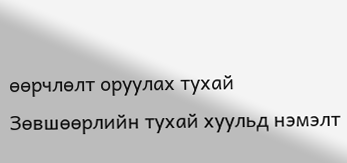өөрчлөлт оруулах тухай Зөвшөөрлийн тухай хуульд нэмэлт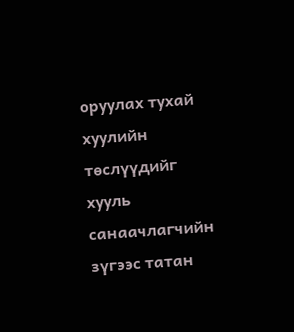оруулах тухай хуулийн төслүүдийг хууль санаачлагчийн зүгээс татан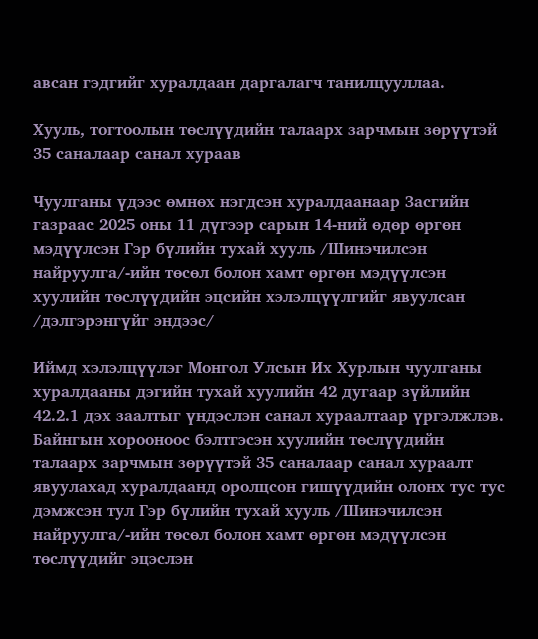авсан гэдгийг хуралдаан даргалагч танилцууллаа.

Хууль, тогтоолын төслүүдийн талаарх зарчмын зөрүүтэй 35 саналаар санал хураав

Чуулганы үдээс өмнөх нэгдсэн хуралдаанаар Засгийн газраас 2025 оны 11 дүгээр сарын 14-ний өдөр өргөн мэдүүлсэн Гэр бүлийн тухай хууль /Шинэчилсэн найруулга/-ийн төсөл болон хамт өргөн мэдүүлсэн хуулийн төслүүдийн эцсийн хэлэлцүүлгийг явуулсан /дэлгэрэнгүйг эндээс/

Иймд хэлэлцүүлэг Монгол Улсын Их Хурлын чуулганы хуралдааны дэгийн тухай хуулийн 42 дугаар зүйлийн 42.2.1 дэх заалтыг үндэслэн санал хураалтаар үргэлжлэв. Байнгын хорооноос бэлтгэсэн хуулийн төслүүдийн талаарх зарчмын зөрүүтэй 35 саналаар санал хураалт явуулахад хуралдаанд оролцсон гишүүдийн олонх тус тус дэмжсэн тул Гэр бүлийн тухай хууль /Шинэчилсэн найруулга/-ийн төсөл болон хамт өргөн мэдүүлсэн төслүүдийг эцэслэн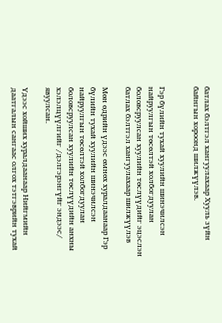батлах бэлтгэл хангуулахаар Хууль зүйн байнгын хороонд шилжүүлэв.


Гэр бүлийн тухай хуулийн шинэчилсэн найруулгын төсөлтэй холбогдуулан боловсруулсан хуулийн төслүүдийг эцэслэн батлах бэлтгэл хангуулахаар шилжүүлэв

Мөн өдрийн үдээс өмнөх хуралдаанаар Гэр бүлийн тухай хуулийн шинэчилсэн найруулгын төсөлтэй холбогдуулан боловсруулсан хуулийн төслүүдийн анхны хэлэлцүүлгийг /дэлгэрэнгүйг эндээс/ явуулсан.

Үдээс хойших хуралдаанаар Нийгмийн даатгалын сангаас олгох тэтгэврийн тухай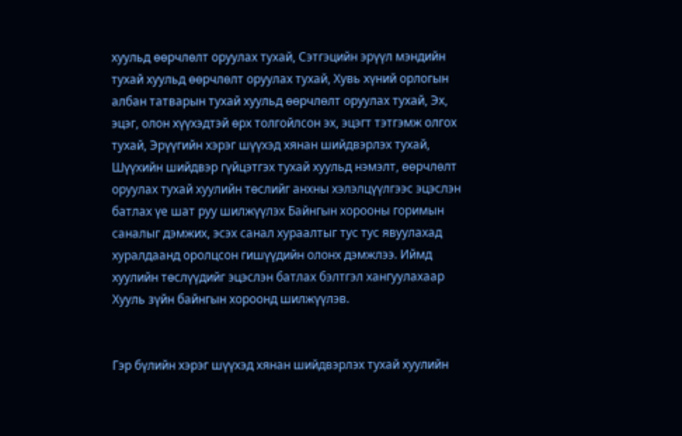хуульд өөрчлөлт оруулах тухай, Сэтгэцийн эрүүл мэндийн тухай хуульд өөрчлөлт оруулах тухай, Хувь хүний орлогын албан татварын тухай хуульд өөрчлөлт оруулах тухай, Эх, эцэг, олон хүүхэдтэй өрх толгойлсон эх, эцэгт тэтгэмж олгох тухай, Эрүүгийн хэрэг шүүхэд хянан шийдвэрлэх тухай, Шүүхийн шийдвэр гүйцэтгэх тухай хуульд нэмэлт, өөрчлөлт оруулах тухай хуулийн төслийг анхны хэлэлцүүлгээс эцэслэн батлах үе шат руу шилжүүлэх Байнгын хорооны горимын саналыг дэмжих, эсэх санал хураалтыг тус тус явуулахад хуралдаанд оролцсон гишүүдийн олонх дэмжлээ. Иймд хуулийн төслүүдийг эцэслэн батлах бэлтгэл хангуулахаар Хууль зүйн байнгын хороонд шилжүүлэв.


Гэр бүлийн хэрэг шүүхэд хянан шийдвэрлэх тухай хуулийн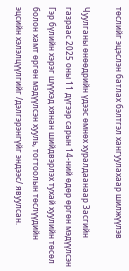төслийг эцэслэн батлах бэлтгэл хангуулахаар шилжүүлэв

Чуулганы өнөөдрийн үдээс өмнөх хуралдаанаар Засгийн газраас 2025 оны 11 дүгээр сарын 14-ний өдөр өргөн мэдүүлсэн Гэр бүлийн хэрэг шүүхэд хянан шийдвэрлэх тухай хуулийн төсөл болон хамт өргөн мэдүүлсэн хууль, тогтоолын төслүүдийн эцсийн хэлэлцүүлгийг /дэлгэрэнгүйг эндээс/ явуулсан.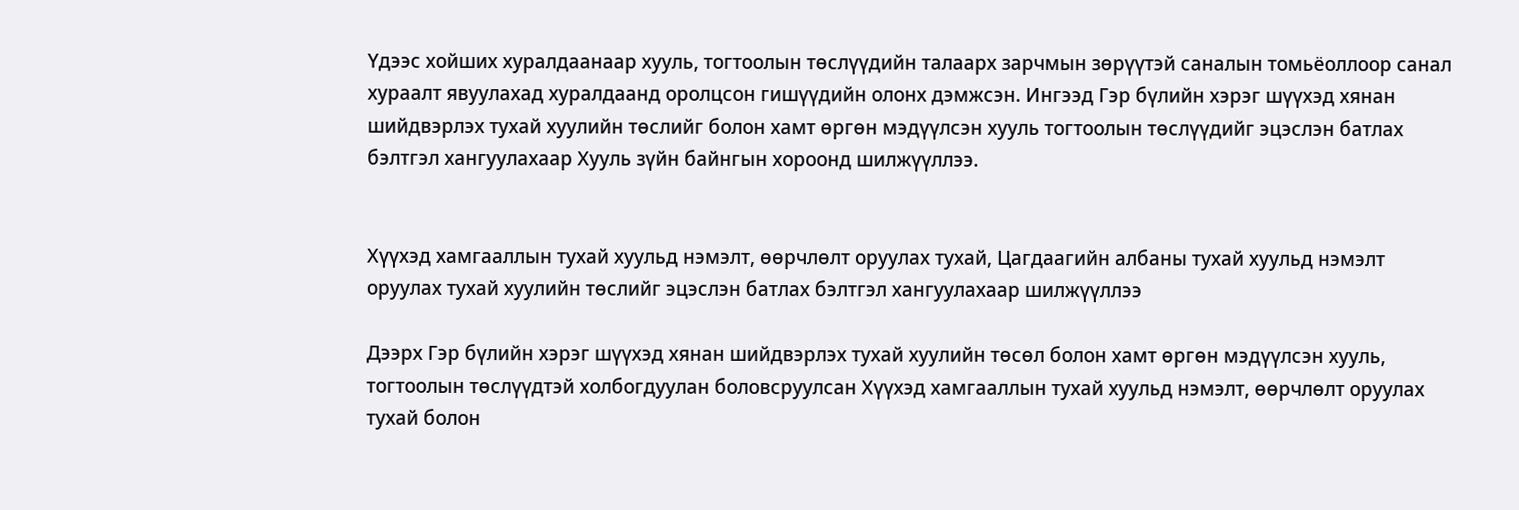Үдээс хойших хуралдаанаар хууль, тогтоолын төслүүдийн талаарх зарчмын зөрүүтэй саналын томьёоллоор санал хураалт явуулахад хуралдаанд оролцсон гишүүдийн олонх дэмжсэн. Ингээд Гэр бүлийн хэрэг шүүхэд хянан шийдвэрлэх тухай хуулийн төслийг болон хамт өргөн мэдүүлсэн хууль тогтоолын төслүүдийг эцэслэн батлах бэлтгэл хангуулахаар Хууль зүйн байнгын хороонд шилжүүллээ.


Хүүхэд хамгааллын тухай хуульд нэмэлт, өөрчлөлт оруулах тухай, Цагдаагийн албаны тухай хуульд нэмэлт оруулах тухай хуулийн төслийг эцэслэн батлах бэлтгэл хангуулахаар шилжүүллээ

Дээрх Гэр бүлийн хэрэг шүүхэд хянан шийдвэрлэх тухай хуулийн төсөл болон хамт өргөн мэдүүлсэн хууль, тогтоолын төслүүдтэй холбогдуулан боловсруулсан Хүүхэд хамгааллын тухай хуульд нэмэлт, өөрчлөлт оруулах тухай болон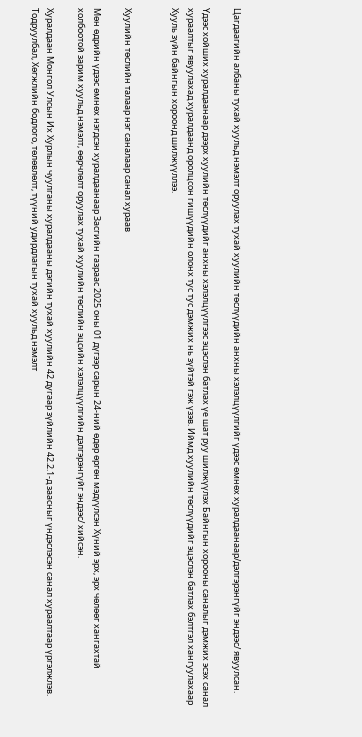Цагдаагийн албаны тухай хуульд нэмэлт оруулах тухай хуулийн төслүүдийн анхны хэлэлцүүлгийг үдээс өмнөх хуралдаанаар/дэлгэрэнгүйг эндээс/ явуулсан.

Үдээс хойших хуралдаанаар дээрх хуулийн төслүүдийг анхны хэлэлцүүлгээс эцэслэн батлах үе шат руу шилжүүлэх Байнгын хорооны саналыг дэмжих эсэх санал хураалтыг явуулахад хуралдаанд оролцсон гишүүдийн олонх тус тус дэмжих нь зүйтэй гэж үзэв. Иймд хуулийн төслүүдийг эцэслэн батлах бэлтгэл хангуулахаар Хууль зүйн байнгын хороонд шилжүүллээ.


Хуулийн төслийн талаар нэг саналаар санал хураав

Мөн өдрийн үдээс өмнөх нэгдсэн хуралдаанаар Засгийн газраас 2025 оны 01 дүгээр сарын 24-ний өдөр өргөн мэдүүлсэн Хүний эрх, эрх чөлөөг хангахтай холбоотой зарим хуульд нэмэлт, өөрчлөлт оруулах тухай хуулийн төслийн эцсийн хэлэлцүүлгийн дэлгэрэнгүйг эндээс/ хийсэн.

Хуралдаан Монгол Улсын Их Хурлын чуулганы хуралдааны дэгийн тухай хуулийн 42 дугаар зүйлийн 42.2.1-д заасныг үндэслэсэн санал хураалтаар үргэлжлэв. Тодруулбал, Хөгжлийн бодлого, төлөвлөлт, түүний удирдлагын тухай хуульд нэмэлт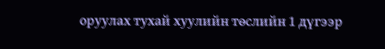оруулах тухай хуулийн төслийн 1 дүгээр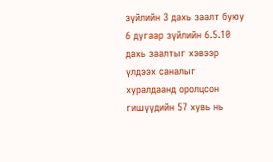зүйлийн 3 дахь заалт буюу 6 дугаар зүйлийн 6.5.10 дахь заалтыг хэвээр үлдээх саналыг хуралдаанд оролцсон гишүүдийн 57 хувь нь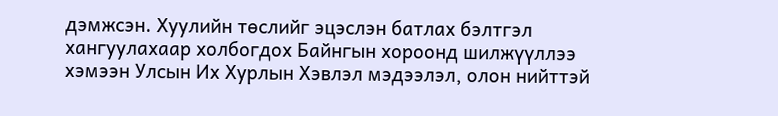дэмжсэн. Хуулийн төслийг эцэслэн батлах бэлтгэл хангуулахаар холбогдох Байнгын хороонд шилжүүллээ хэмээн Улсын Их Хурлын Хэвлэл мэдээлэл, олон нийттэй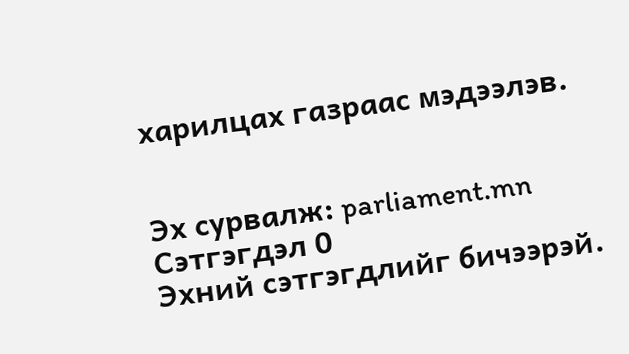харилцах газраас мэдээлэв.


Эх сурвалж: parliament.mn
Сэтгэгдэл 0
Эхний сэтгэгдлийг бичээрэй.